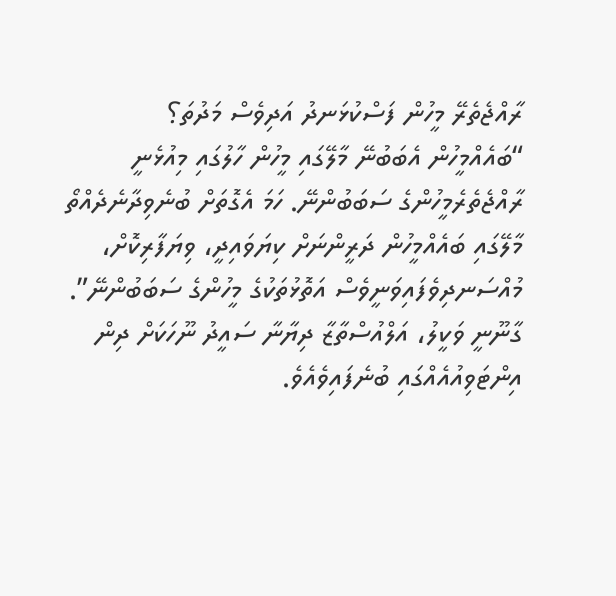ރާއްޖެތެރޭ މީހުން ފަސްކުޅަނދު އަދިވެސް މަދުތަ؟
“ބައެއްމީހުން އެބަބުނޭ މާލޭގައި މީހުން ހާލުގައި މިއުޅެނީ ރާއްޖެތެރެމީހުންގެ ސަބަބުންނޭ. ހަމަ އެގޮތަށް ބުނެވިދާނެދެއްތޯ މާލޭގައި ބައެއްމީހުން ދަރީންނަށް ކިޔަވައިދީ، ވިޔަފާރިކޮށް، މުއްސަނދިވެފައިވަނީވެސް އަތޮޅުތަކުގެ މީހުންގެ ސަބަބުންނޭ”. ގާނޫނީ ވަކީލު، އަލްއުސްތާޒާ ދިޔާނާ ސައީދު ނޫހަކަށް ދިން އިންޓަވިއުއެއްގައި ބުނެފައިވެއެވެ.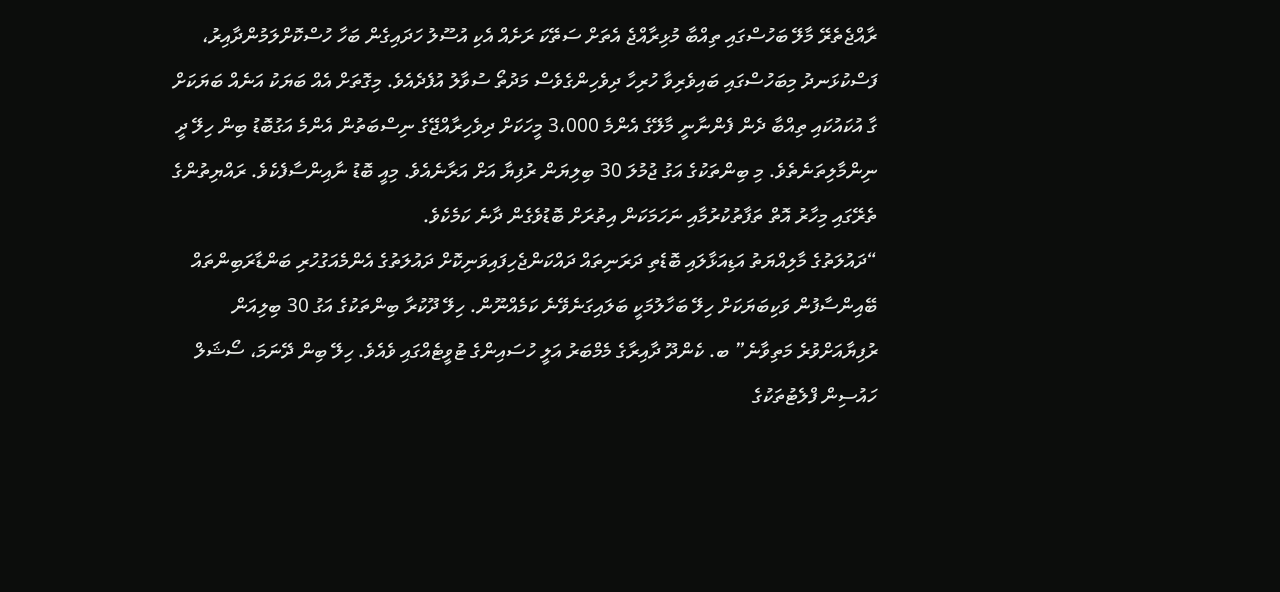ރާއްޖެތެރޭ މާލޭ ބަހުސްގައި ތިއްބާ މުޅިރާއްޖެ އެތަށް ސަތޭކަ ރަށެއް އެކި އުސޫލު ހަދައިގެން ބަހާ ހުސްކޮށްލަމުންދާއިރު، ފަސްކުޅަނދު މިބަހުސްގައި ބައިވެރިވާ ހުރިހާ ދިވެހިންގެވެސް މަދުތޯ ސުވާލު އުފެދެއެވެ. މިގޮތަށް އެއް ބަޔަކު އަނެއް ބަޔަކަށް ގާ އުކައުކައި ތިއްބާ ދެން ފެންނާނީ މާލޭގެ އެންމެ 3،000 މީހަކަށް ދިވެހިރާއްޖޭގެ ނިސްބަތުން އެންމެ އަގުބޮޑު ބިން ހިލޭ ދީ ނިންމާލިތަނެތެވެ. މި ބިންތަކުގެ އަގު ޖުމުލަ 30 ބިލިޔަން ރުފިޔާ އަށް އަރާނެއެވެ. މިއީ ބޮޑު ނާއިންސާފެކެވެ. ރައްޔިތުންގެ ތެރޭގައި މިހާރު އޮތް ތަފާތުކުރުމާއި ނަހަމަކަން އިތުރަށް ބޮޑުވެގެން ދާނެ ކަމެކެވެ.
“ދައުލަތުގެ މާލިއްޔަތު އަޑިއަޅާލައި ބޮޑެތި ދަރަނިތައް ދައްކަންޖެހިފައިވަނިކޮށް ދައުލަތުގެ އެންމެއަގުހުރި ބަންޑާރަބިންތައް ބޭއިންސާފުން ވަކިބަޔަކަށް ހިލޭ ބަހާލުމަކީ ބަލައިގަނެވޭނެ ކަމެއްނޫން. ހިލޭ ދޫކުރާ ބިންތަކުގެ އަގު 30 ބިލިއަން ރުފިޔާއަށްވުރެ މަތިވާނެ” ބ. ކެންދޫ ދާއިރާގެ މެމްބަރު އަލީ ހުސައިންގެ ޓުވީޓެއްގައި ވެއެވެ. ހިލޭ ބިން ދޭނަމަ، ސޯޝަލް ހައުސިން ފްލެޓުތަކުގެ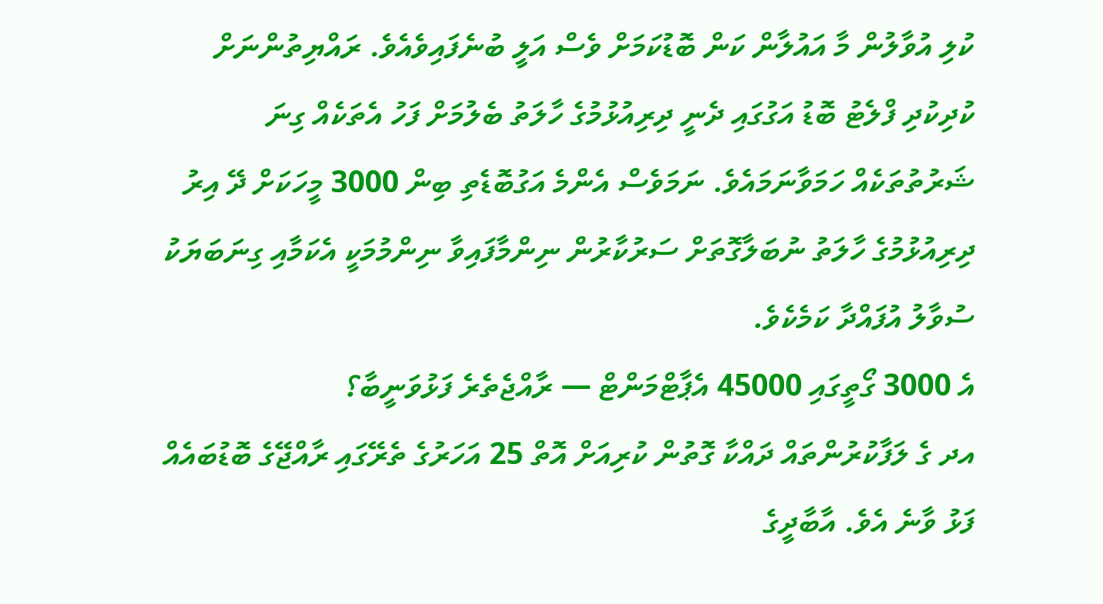ކުލި އުވާލުން މާ އައުލާން ކަން ބޮޑުކަމަށް ވެސް އަލީ ބުނެފައިވެއެވެ. ރައްޔިތުންނަށް ކުދިކުދި ފްލެޓު ބޮޑު އަގުގައި ދެނީ ދިރިއުޅުމުގެ ހާލަތު ބެލުމަށް ފަހު އެތަކެއް ގިނަ ޝަރުތުތަކެއް ހަމަވާނަމައެވެ. ނަމަވެސް އެންމެ އަގުބޮޑެތި ބިން 3000 މީހަކަށް ދޭ އިރު ދިރިއުޅުމުގެ ހާލަތު ނުބަލާގޮތަށް ސަރުކާރުން ނިންމާފައިވާ ނިންމުމަކީ އެކަމާއި ގިނަބަޔަކު ސުވާލު އުފައްދާ ކަމެކެވެ.
އެ 3000 ގޯތީގައި 45000 އެޕާޓްމަންޓް — ރާއްޖެތެރެ ފަޅުވަނީބާ؟
އދ ގެ ލަފާކުރުންތައް ދައްކާ ގޮތުން ކުރިއަށް އޮތް 25 އަހަރުގެ ތެރޭގައި ރާއްޖޭގެ ބޮޑުބައެއް ފަޅު ވާނެ އެވެ. އާބާދީގެ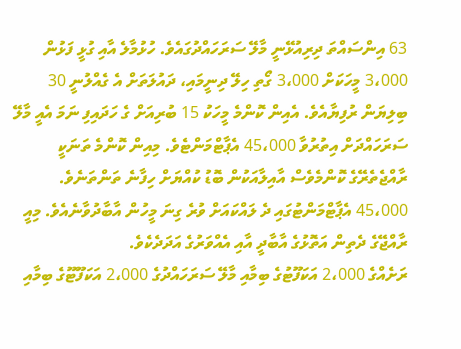63 އިންސައްތަ ދިރިއުޅޭނީ މާލޭ ސަރަހައްދުގައެވެ. ހުޅުމާލެ އާއި ގުޅީ ފަޅުން 3،000 މީހަކަށް 3،000 ގޯތި ހިލޭ ދިނީމައި، ދައުލަތަށް އެ ގެއްލުނީ 30 ބިލިޔަން ރުފިޔާއެވެ. އެއިން ކޮންމެ މީހަކު 15 ބުރިއަށް ގެ ހަދައިފި ނަމަ އެއީ މާލޭ ސަރަހައްދަށް އިތުރުވާ 45،000 އެޕާޓްމަންޓެވެ. މިއިން ކޮންމެ ތަނަކީ ރާއްޖެތެރޭގެ ކޮންމެވެސް އާއިލާއަކުން ބޮޑު ކުއްޔަށް ހިފާނެ ތަންތަނެވެ. 45،000 އެޕާޓްމަންޓުގައި ދެ ލައްކައަށް ވުރެ ގިނަ މީހުން އާބާދުވާނެއެވެ. މިއީ ރާއްޖޭގެ ދެތިން އަތޮޅުގެ އާބާދީ އާއި އެއްވަރުގެ އަދަދެކެވެ.
ރަށެއްގެ 2،000 އަކަފޫޓުގެ ބިމާއި މާލޭ ސަރަހައްދުގެ 2،000 އަކަފޫޓޫގެ ބިމާއި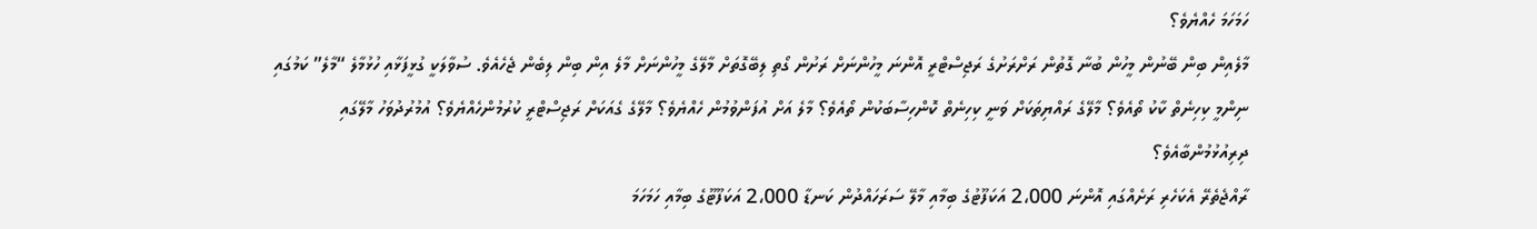ހަމަހަމަ ހެއްޔެވެ؟
މާލެއިން ބިން ބޭނުން މީހުން ބުނާ ގޮތުން ރަށްރަށުގެ ރަޖިސްޓްރީ އޮންނަ މީހުންނަށް ރަށުން ގޯތި ލިބޭގޮތަށް މާލޭގެ މީހުންނަށް މާލެ އިން ބިން ލިބެން ޖެހެއެވެ. ސުވާލަކީ ގުޅީފަޅާއި ހުޅުމާލެ “މާލެ” ކަމުގައި ނިންމީ ކިހިނެތް ކާކު ތޯއެވެ؟ މާލޭގެ ރައްޔިތަކަށް ވަނީ ކިހިނެތް ކޮންހިސާބަކުން ތޯއެވެ؟ މާލެ އަށް އުފަންވުމުން ހެއްޔެވެ؟ މާލޭގެ ގެއަކަށް ރަޖިސްޓްރީ ކުރުމުންހެއްޔެވެ؟ އުމުރުދުވަހު މާލޭގައި ދިރިއުޅުމުންބާއެވެ؟
ރާއްޖެތެރޭ އެކަހެރި ރަށެއްގައި އޮންނަ 2،000 އަކަފޫޓުގެ ބިމާއި މާލޭ ސަރަހައްދުން ކަނޑާ 2،000 އަކަފޫޓޫގެ ބިމާއި ހަމަހަމަ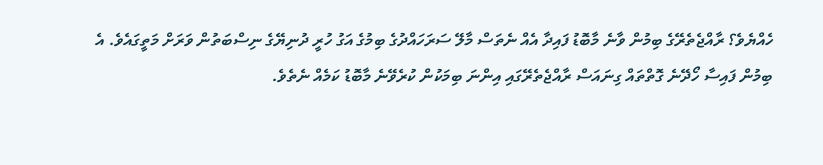ހެއްޔެވެ؟ ރާއްޖެތެރޭގެ ބިމުން ވާނެ މާބޮޑު ފައިދާ އެއް ނެތަސް މާލޭ ސަރަހައްދުގެ ބިމުގެ އަގު ހުރީ ދުނިޔޭގެ ނިސްބަތުން ވަރަށް މަތީގައެވެ. އެ ބިމުން ފައިސާ ހޯދޭނެ ގޮތްތައް ގިނައަސް ރާއްޖެތެރޭގައި އިންނަ ބިމަކުން ކުރެވޭނެ މާބޮޑު ކަމެއް ނެތެވެ.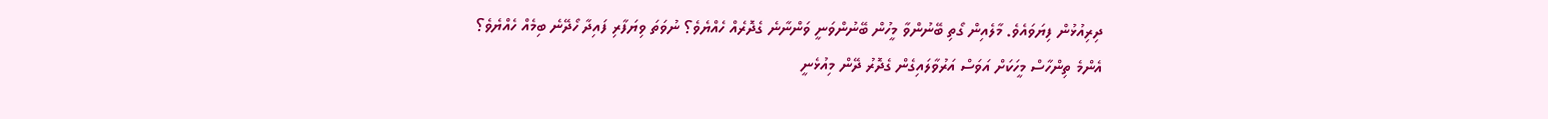ދިރިއުޅުން ފިޔަވައެވެ. މާލެއިން ގޯތި ބޭނުންވާ މީހުން ބޭނުންވަނީ ވަންނާނެ ގެދޮރެއް ހެއްޔެވެ؟ ނުވަތަ ވިޔަފާރި ފައިދާ ހޯދޭނެ ބިމެއް ހެއްޔެވެ؟
އެންމެ ތިންހާސް މީހަކަށް އަވަސް އަރުވާލައިގެން ގެދޮރު ދޭން މިއުޅެނީ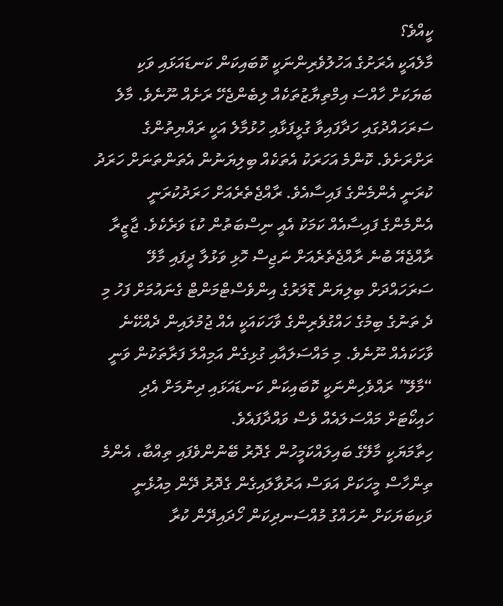ކީއްވެ؟
މާލެއަކީ އެރަށުގެ އަހުލުވެރިންނަކީ ކޮބައިކަން ކަނޑައަޅައި ވަކި ބަޔަކަށް ހާއްސަ އިމްތިޔާޒުތަކެއް ލިބެންޖެހޭ ރަށެއް ނޫނެވެ. މާލެ ސަރަހައްދުގައި ހަދާފައިވާ ގުޅީފަޅާއި ހުޅުމާލެ އަކީ ރައްޔިތުންގެ ރަށްރަށެވެ. ކޮންމެ އަހަރަކު އެތަކެއް ބިލިޔަނުން އެތަންތަނަށް ހަރަދު ކުރަނީ އެންމެންގެ ފައިސާއެވެ. ރާއްޖެތެރެއަށް ހަރަދުކުރަނީ އެންމެންގެ ފައިސާއެއް ކަމަކު އެއީ ނިސްބަތުން ކުޑަ ވަރެކެވެ. ޖާޒީރާ ރާއްޖެއޭ ބުނެ ރާއްޖެތެރެއަށް ނަޖިސް ހޮޅި ވަޅުލާ ދީފައި މާލޭ ސަރަހައްދަށް ބިލިޔަން ޑޮލަރުގެ އިންވެސްޓްމަންޓް ގެނައުމަށް ފަހު މި ދެ ތަނުގެ ބިމުގެ ހައްގުވެރިންގެ ވާހަކައަކީ އެއް ޖުމުލައިން ދެއްކޭނެ ވާހަކައެއް ނޫނެވެ. މި މައްސަލައާއި ގުޅިގެން އަމިއްލަ ފަރާތަކުން ވަނީ “މާލޭ” ރައްވެހިންނަކީ ކޮބައިކަން ކަނޑައަޅައި ދިނުމަށް އެދި ހައިކޯޓަށް މައްސަލައެއް ވެސް ވައްދާފައެވެ.
ހިތާމަޔަކީ މާލޭގެ ބައިލައްކަމީހުން ގެދޮރު ބޭނުންވެފައި ތިއްބާ، އެންމެ ތިންހާސް މީހަކަށް އަވަސް އަރުވާލައިގެން ގެދޮރު ދޭން މިއުޅެނީ ވަކިބަޔަކަށް ނުހައްގު މުއްސަނދިކަން ހޯދައިދޭން ކުރާ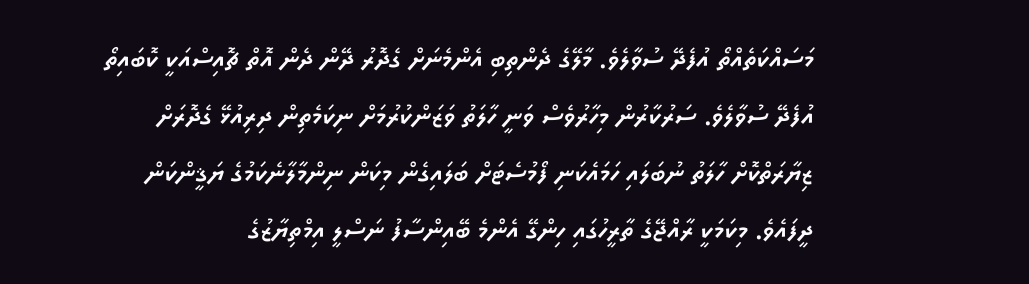މަސައްކަތެއްތޯ އުފެދޭ ސުވާލެވެ. މާލޭގެ ދެންތިބި އެންމެނަށް ގެދޮރު ދޭން ދެން އޮތް ޗޮއިސްއަކީ ކޮބައިތޯ އުފެދޭ ސުވާލެވެ. ސަރުކާރުން މިހާރުވެސް ވަނީ ހާލަތު ވަޒަންކުރުމަށް ނިކަމެތިން ދިރިއުޅޭ ގެދޮރަށް ޒިޔާރަތްކޮށް ހާލަތު ނުބަލައި ހަމައެކަނި ފޯމުސެޓަށް ބަލައިގެން މިކަން ނިންމާލާނެކަމުގެ ޔަޤީންކަން ދީފައެވެ. މިކަމަކީ ރާއްޖޭގެ ތާރީހުގައި ހިންގޭ އެންމެ ބޭއިންސާފު ނަސްލީ އިމްތިޔާޒުގެ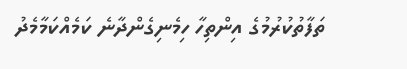ތަފާތުކުރުމުގެ އިންތިހާ ހިމެނިގެންދާނެ ކަމެއްކަމާމެދު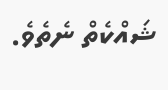ޝައްކެތް ނެތެވެ.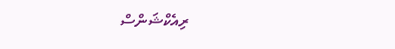ރިއެކްޝަންސް